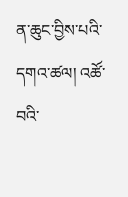ན་ཆུང་བྱིས་པའི་དགའ་ཚལ། འཚོ་བའི་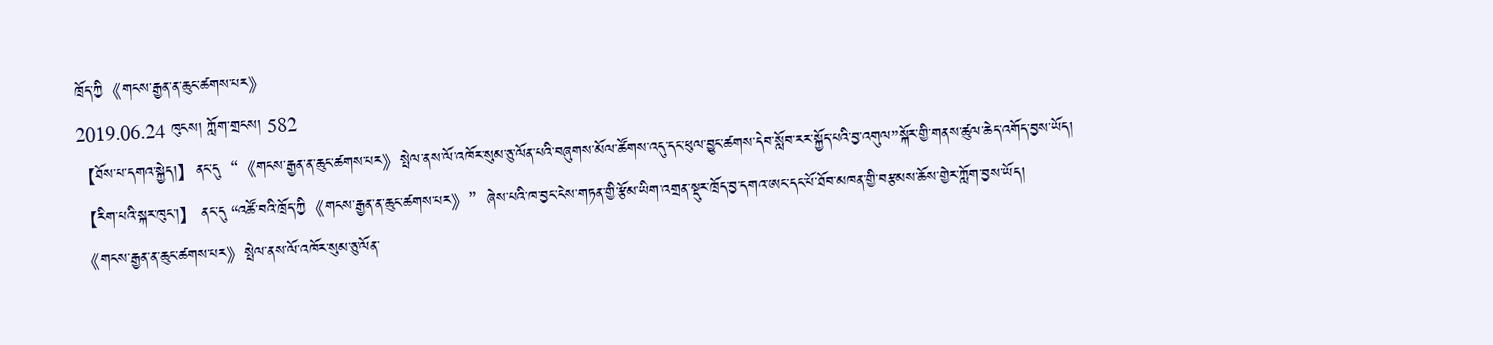ཁྲོད་ཀྱི《གངས་རྒྱན་ན་ཆུང་ཚགས་པར》
2019.06.24 ཁུངས། ཀློག་གྲངས། 582
【ཐོས་པ་དགའ་སྐྱེད།】ནང་དུ“《གངས་རྒྱན་ན་ཆུང་ཚགས་པར》སྤེལ་ནས་ལོ་འཁོར་སུམ་ཅུ་ལོན་པའི་བཞུགས་མོལ་ཚོགས་འདུ་དང་ཕུལ་བྱུང་ཚགས་དེབ་སློབ་རར་སྐྱོད་པའི་བྱ་འགུལ”སྐོར་གྱི་གནས་ཚུལ་ཆེད་འགོད་བྱས་ཡོད།
【རིག་པའི་སྐར་ཁུང་།】 ནང་དུ “འཚོ་བའི་ཁྲོད་ཀྱི《གངས་རྒྱན་ན་ཆུང་ཚགས་པར》”ཞེས་པའི་ཁ་བྱང་ངེས་གཏན་གྱི་རྩོམ་ཡིག་འགྲན་སྡུར་ཁྲོད་བྱ་དགའ་ཨང་དང་པོ་ཐོབ་མཁན་གྱི་བརྩམས་ཆོས་གྱེར་ཀློག་བྱས་ཡོད།
《གངས་རྒྱན་ན་ཆུང་ཚགས་པར》སྤེལ་ནས་ལོ་འཁོར་སུམ་ཅུ་ལོན་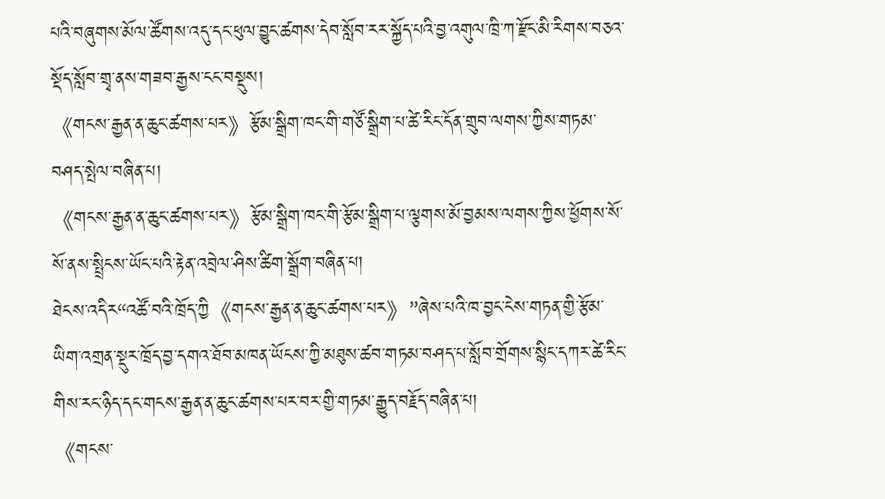པའི་བཞུགས་མོལ་ཚོགས་འདུ་དང་ཕུལ་བྱུང་ཚགས་དེབ་སློབ་རར་སྐྱོད་པའི་བྱ་འགུལ་ཁྲི་ཀ་རྫོང་མི་རིགས་བཅའ་སྡོད་སློབ་གྲྭ་ནས་གཟབ་རྒྱས་ངང་བསྡུས།
《གངས་རྒྱན་ན་ཆུང་ཚགས་པར》རྩོམ་སྒྲིག་ཁང་གི་གཙོ་སྒྲིག་པ་ཚེ་རིང་དོན་གྲུབ་ལགས་ཀྱིས་གཏམ་བཤད་སྤེལ་བཞིན་པ།
《གངས་རྒྱན་ན་ཆུང་ཚགས་པར》རྩོམ་སྒྲིག་ཁང་གི་རྩོམ་སྒྲིག་པ་ལྕགས་མོ་བྱམས་ལགས་ཀྱིས་ཕྱོགས་སོ་སོ་ནས་སྤྲིངས་ཡོང་པའི་རྟེན་འབྲེལ་ཤིས་ཚིག་སྒྲོག་བཞིན་པ།
ཐེངས་འདིར“འཚོ་བའི་ཁྲོད་ཀྱི《གངས་རྒྱན་ན་ཆུང་ཚགས་པར》”ཞེས་པའི་ཁ་བྱང་ངེས་གཏན་གྱི་རྩོམ་ཡིག་འགྲན་སྡུར་ཁྲོད་བྱ་དགའ་ཐོབ་མཁན་ཡོངས་ཀྱི་མཐུས་ཚབ་གཏམ་བཤད་པ་སློབ་གྲོགས་སྙིང་དཀར་ཚེ་རིང་གིས་རང་ཉིད་དང་གངས་རྒྱན་ན་ཆུང་ཚགས་པར་བར་གྱི་གཏམ་རྒྱུད་བརྗོད་བཞིན་པ།
《གངས་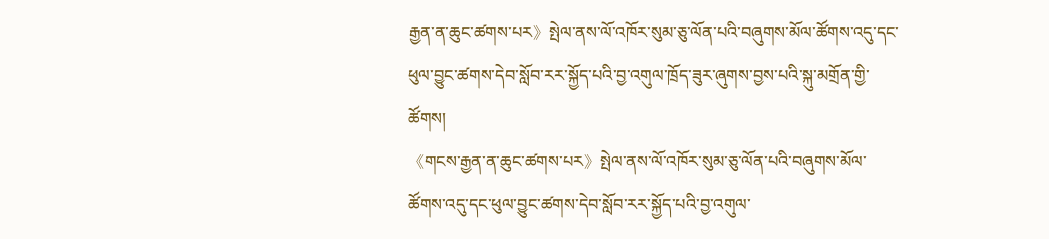རྒྱན་ན་ཆུང་ཚགས་པར》སྤེལ་ནས་ལོ་འཁོར་སུམ་ཅུ་ལོན་པའི་བཞུགས་མོལ་ཚོགས་འདུ་དང་ཕུལ་བྱུང་ཚགས་དེབ་སློབ་རར་སྐྱོད་པའི་བྱ་འགུལ་ཁྲོད་ཟུར་ཞུགས་བྱས་པའི་སྐུ་མགྲོན་གྱི་ཚོགས།
《གངས་རྒྱན་ན་ཆུང་ཚགས་པར》སྤེལ་ནས་ལོ་འཁོར་སུམ་ཅུ་ལོན་པའི་བཞུགས་མོལ་ཚོགས་འདུ་དང་ཕུལ་བྱུང་ཚགས་དེབ་སློབ་རར་སྐྱོད་པའི་བྱ་འགུལ་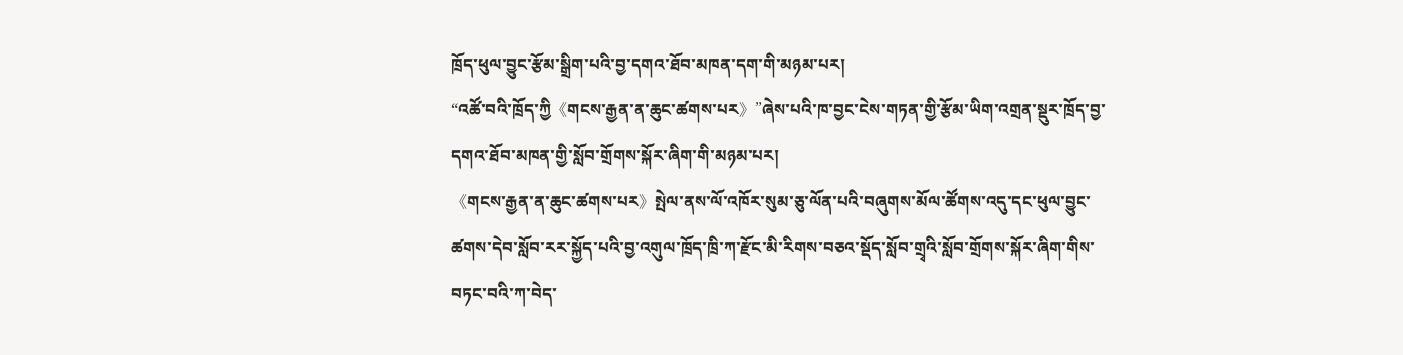ཁྲོད་ཕུལ་བྱུང་རྩོམ་སྒྲིག་པའི་བྱ་དགའ་ཐོབ་མཁན་དག་གི་མཉམ་པར།
“འཚོ་བའི་ཁྲོད་ཀྱི《གངས་རྒྱན་ན་ཆུང་ཚགས་པར》”ཞེས་པའི་ཁ་བྱང་ངེས་གཏན་གྱི་རྩོམ་ཡིག་འགྲན་སྡུར་ཁྲོད་བྱ་དགའ་ཐོབ་མཁན་གྱི་སློབ་གྲོགས་སྐོར་ཞིག་གི་མཉམ་པར།
《གངས་རྒྱན་ན་ཆུང་ཚགས་པར》སྤེལ་ནས་ལོ་འཁོར་སུམ་ཅུ་ལོན་པའི་བཞུགས་མོལ་ཚོགས་འདུ་དང་ཕུལ་བྱུང་ཚགས་དེབ་སློབ་རར་སྐྱོད་པའི་བྱ་འགུལ་ཁྲོད་ཁྲི་ཀ་རྫོང་མི་རིགས་བཅའ་སྡོད་སློབ་གྲྭའི་སློབ་གྲོགས་སྐོར་ཞིག་གིས་བཏང་བའི་ཀ་བེད་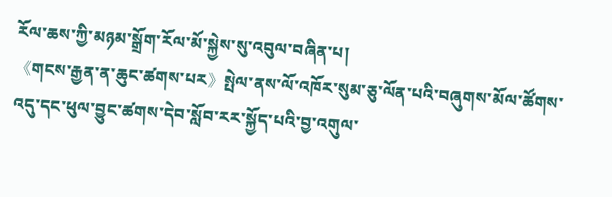རོལ་ཆས་ཀྱི་མཉམ་སྒྲོག་རོལ་མོ་སྐྱེས་སུ་འབུལ་བཞིན་པ།
《གངས་རྒྱན་ན་ཆུང་ཚགས་པར》སྤེལ་ནས་ལོ་འཁོར་སུམ་ཅུ་ལོན་པའི་བཞུགས་མོལ་ཚོགས་འདུ་དང་ཕུལ་བྱུང་ཚགས་དེབ་སློབ་རར་སྐྱོད་པའི་བྱ་འགུལ་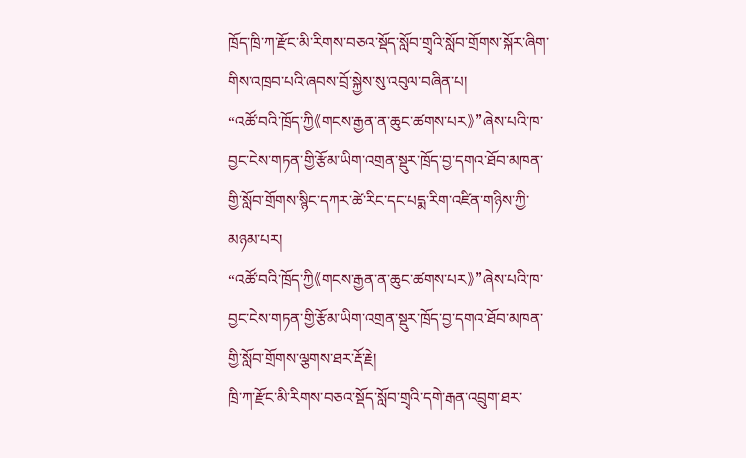ཁྲོད་ཁྲི་ཀ་རྫོང་མི་རིགས་བཅའ་སྡོད་སློབ་གྲྭའི་སློབ་གྲོགས་སྐོར་ཞིག་གིས་འཁྲབ་པའི་ཞབས་བྲོ་སྐྱེས་སུ་འབུལ་བཞིན་པ།
“འཚོ་བའི་ཁྲོད་ཀྱི《གངས་རྒྱན་ན་ཆུང་ཚགས་པར》”ཞེས་པའི་ཁ་བྱང་ངེས་གཏན་གྱི་རྩོམ་ཡིག་འགྲན་སྡུར་ཁྲོད་བྱ་དགའ་ཐོབ་མཁན་གྱི་སློབ་གྲོགས་སྙིང་དཀར་ཚེ་རིང་དང་པདྨ་རིག་འཛིན་གཉིས་ཀྱི་མཉམ་པར།
“འཚོ་བའི་ཁྲོད་ཀྱི《གངས་རྒྱན་ན་ཆུང་ཚགས་པར》”ཞེས་པའི་ཁ་བྱང་ངེས་གཏན་གྱི་རྩོམ་ཡིག་འགྲན་སྡུར་ཁྲོད་བྱ་དགའ་ཐོབ་མཁན་གྱི་སློབ་གྲོགས་ལྕགས་ཐར་རྡོ་རྗེ།
ཁྲི་ཀ་རྫོང་མི་རིགས་བཅའ་སྡོད་སློབ་གྲྭའི་དགེ་རྒན་འབྲུག་ཐར་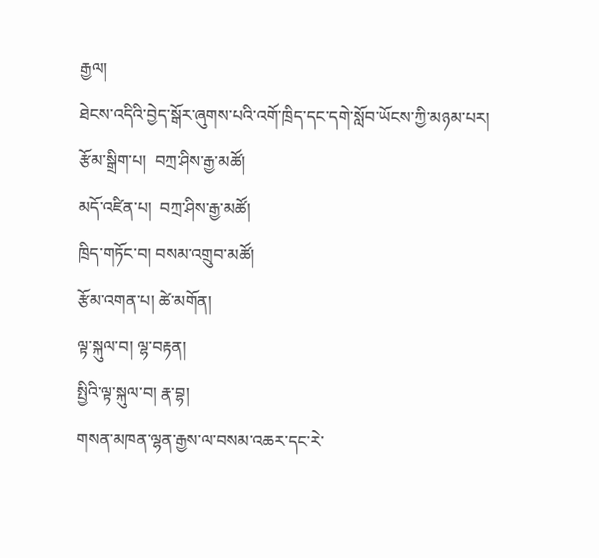རྒྱལ།
ཐེངས་འདིའི་བྱེད་སྒོར་ཞུགས་པའི་འགོ་ཁྲིད་དང་དགེ་སློབ་ཡོངས་ཀྱི་མཉམ་པར།
རྩོམ་སྒྲིག་པ།  བཀྲ་ཤིས་རྒྱ་མཚོ།
མདོ་འཛིན་པ།  བཀྲ་ཤིས་རྒྱ་མཚོ།
ཁྲིད་གཏོང་བ། བསམ་འགྲུབ་མཚོ།
རྩོམ་འགན་པ། ཚེ་མགོན།
ལྟ་སྐུལ་བ། ལྷ་བརྟན།
སྤྱིའི་ལྟ་སྐུལ་བ། རྣ་བྷ།
གསན་མཁན་ལྷན་རྒྱས་ལ་བསམ་འཆར་དང་རེ་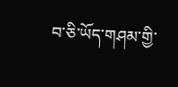བ་ཅི་ཡོད་གཤམ་གྱི་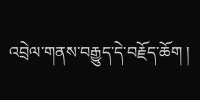འབྲེལ་གནས་བརྒྱུད་དེ་བརྗོད་ཆོག །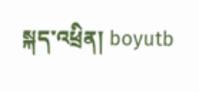སྐད་འཕྲིན། boyutb